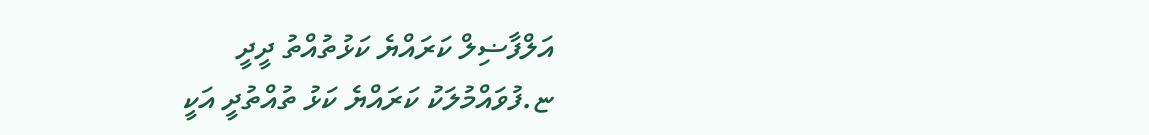އަލްފާޟިލް ކަރައްޔެ ކަޅުތުއްތު ދީދީ
ޏ.ފުވައްމުލަކު ކަރައްޔެ ކަޅު ތުއްތުދީ އަކީ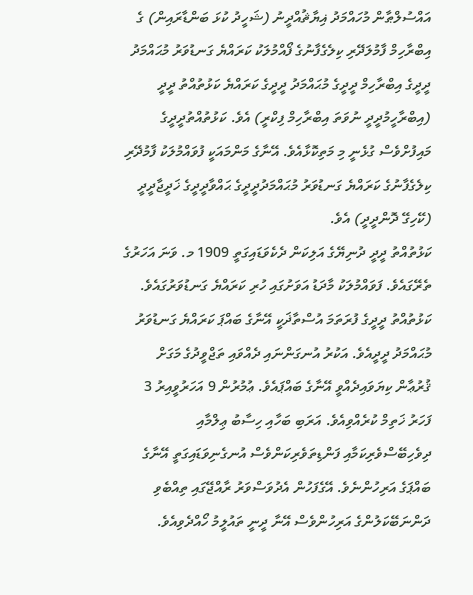އައްސުލްޠާން މުހައްމަދު ޣިޔާޘުއްދީނު (ޝަހީދު ކުޅަ ބަންޑާރައިން) ގެ އިބްރާހިމް ފާމުލަދޭރި ކިލެގެފާނުގެ ފޯއްމުލަކު ކަރައްޔެ ގަނޑުވަރު މުޙައްމަދު ދީދީގެ އިބްރާހިމް ދީދީގެ މުޙައްމަދު ދީދީގެ ކަރައްޔެ ކަޅުތުއްތު ދީދީ (އިބްރާހީމުދީދީ ނުވަތަ އިބްރާހިމް ފިކްރީ) އެވެ. ކަޅުތުއްތުދީދީގެ މައިފުށްވެސް ގުޅެނީ މި މަތިކޮޅާއެވެ. އޭނާގެ މަންމައަކީ ފުވައްމުލަކު ފާމުދޭރި ކިލެގެފާނުގެ ކަރައްޔެ ގަނޑުވަރު މުޙައްމަދުދީދީގެ ޙައްވާދީދީގެ ޚަދީޖާދީދީ (ކޭހިގޭ ދޮންދީދީ) އެވެ.
ކަޅުތުއްތު ދީދީ ދުނިޔޭގެ އަލިކަން ދެކެވަޑައިގަތީ 1909 މ. ވަނަ އަހަރުގެ ތެރޭގައެވެ. ފަވައްމުލަކު މާދަޑު އަވަށުގައި ހުރި ކަރައްޔެ ގަނޑުވަރުގައެވެ.
ކަޅުތުއްތު ދީދީގެ ފުރަތަމަ އުސްތާޛަކީ އޭނާގެ ބައްޕަ ކަރައްޔެ ގަނޑުވަރު މުޙައްމަދު ދީދީއެވެ. އަކުރު އުނގަންނައި ދެއްވައި ތަޖްވީދުގެ މަގަށް ޤުރުޢާން ކިޔަވައިދެއްވީ އޭނާގެ ބައްޕައެވެ. ޢުމުރުން 9 އަހަރުވީއިރު 3 ފަހަރު ޚަތިމް ކުރެއްވިއެވެ. އަރަބި ބަހާއި ހިސާބު ޢިލްމާއި ދިވެހިބޭސްވެރިކަމާއި ފަންޑިތަވެރިކަންވެސް އުނގެނިވަޑައިގަތީ އޭނާގެ ބައްޕަގެ އަރިހުންނެވެ. އޭގެފަހުން އެދުވަސްވަރު ރާއްޖޭގައި ތިއްބެވި ދަންނަބޭކަލުންގެ އަރިހުންވެސް އޭނާ ދީނީ ތައުލީމު ހޯއްދެވިއެވެ.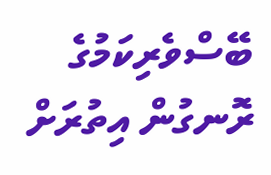ބޭސްވެރިކަމުގެ ރޮނގުން އިތުރަށް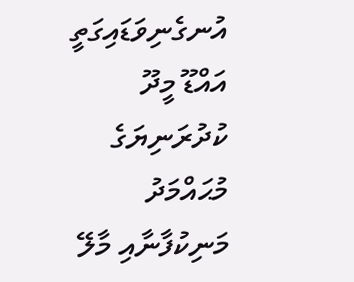އުނގެނިވަޑައިގަތީ އައްޑޫ މީދޫ ކުދުރަނިޔަގެ މުޙައްމަދު މަނިކުފާނާއި މާލޭ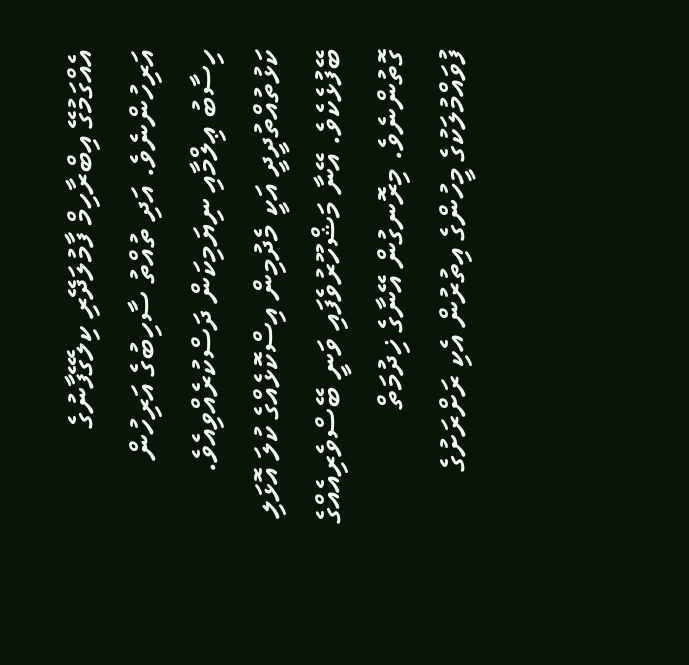އެއްގަމުގޭ އިބްރާހިމް ފާމުލަދޭރި ކިލެގޭފާނުގެ އަރިހުންނެވެ. އަދި ތުއްތު ސާހިބުގެ އަރިހުން ހިސާބު ޢިލްމާއި ނިޔަމިކަން ދަސްކުރެއްވިއެވެ. ކަޅުތުއްތުދީދީ އަކީ މެދުމިން އިސްކޮޅެއްގެ ކުލަ އޮޅަލި ބޭފުޅެކެވެ. އޭނާ މަޝްހޫރުވެފައި ވަނީ ބޭސްވެރިއެއްގެ ގޮތުންނެވެ. މިރޮނގުން އޭނާގެ ޚިދުމަތް ފުވައްމުލަކުގެ މީހުންގެ އިތުރުން އެކި ރަށްރަށުގެ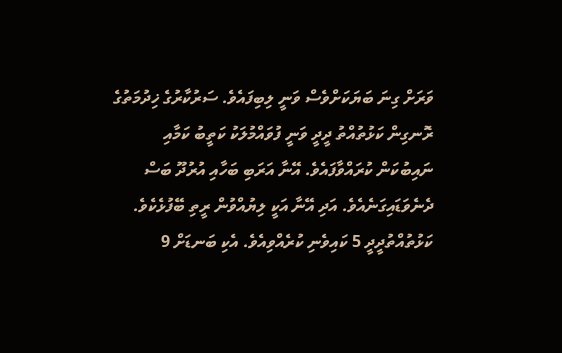ވަރަށް ގިނަ ބަޔަކަށްވެސް ވަނީ ލިބިފައެވެ. ސަރުކާރުގެ ޚިދުމަތުގެ ރޮނގިން ކަޅުތުއްތު ދީދީ ވަނީ ފުވައްމުލަކު ކަތީބު ކަމާއި ނައިބުކަން ކުރައްވާފައެވެ. އޭނާ އަރަބި ބަހާއި އުރުދޫ ބަސް ދެނެވަޑައިގަނެއެވެ. އަދި އޭނާ އަކީ ލިޔުއްވުން ރީތި ބޭފުޅެކެވެ.
ކަޅުތުއްތުދީދީ 5 ކައިވެނި ކުރެއްވިއެވެ. އެކި ބަނޑަށް 9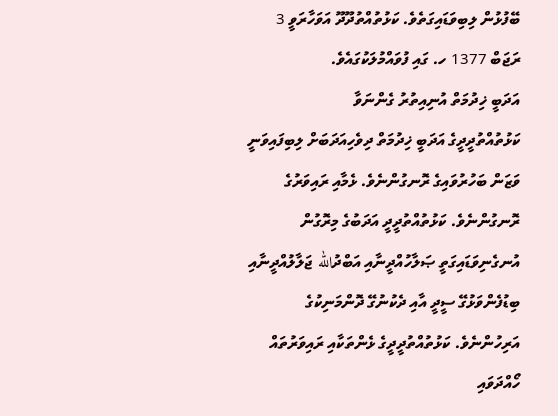ބޭފުޅުން ލިބިވަޑައިގަތެވެ. ކަޅުތުއްތުދޫދޫ އަވަހާރަވީ 3 ރަޖަބް 1377 ހ. ގައި ފުވައްމުލަކުގައެވެ.
އަދަބީ ޚިދުމަތް އުނިއިތުރު ގެންނަވާ
ކަޅުތުއްތުދީދީގެ އަދަބީ ޚިދުމަތް ދިވެހިއަދަބަށް ލިބިފައިވަނީ ވަޒަން ބަހުރުވައިގެ ރޮނގުންނެވެ. ޅެމާއި ރައިވަރުގެ ރޮނގުންނެވެ. ކަޅުތުއްތުދީދީ އަދަބުގެ މިރޮގުން އުނގެނިވަޑައިގަތީ ޞަލާހުއްދީނާއި އަބްދުالله ޖަލާލުއްދީނާއި ބިޑުފެންވަޅުގޭ ސީދީ އާއި ދެކުނުގޭ ދޮންމަނިކުގެ އަރިހުންނެވެ. ކަޅުތުއްތުދީދީގެ ޅެންތަކާއި ރައިވަރުތައް ހޯއްދަވައި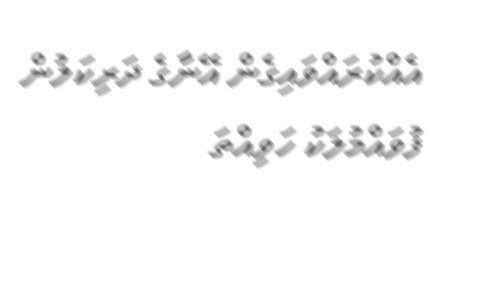އެއްކުރައްވައިގެން އޭނާގެ ދަރިކަލުން ފުވައްމުލަކު ހަވިއްތަ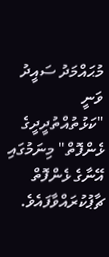މުޙައްމަދު ސައީދު ވަނީ "ކަޅުތުއްތުދީދީގެ ޅެންފޮތް" މިނަމުގައި އޭނާގެ ޅެންފޮތް ޗާޕުކުރައްވާފައެވެ.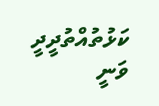ކަޅުތުއްތުދީދީ ވަނީ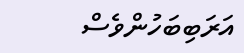އަރަބިބަހުންވެސް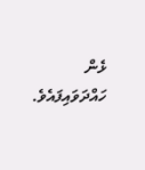ޅެން ހައްދަވައިފައެވެ.